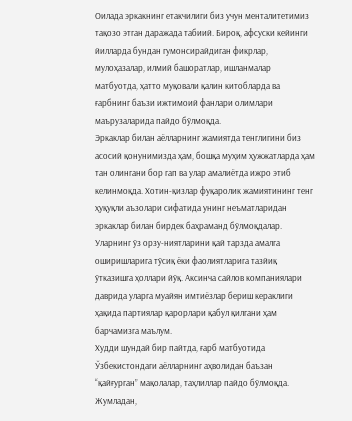Оилада эркакнинг етакчилиги биз учун менталитетимиз тақозо этган даражада табиий. Бироқ, афсуски кейинги йилларда бундан гумонсирайдиган фикрлар, мулоҳазалар, илмий башоратлар, ишланмалар матбуотда, ҳатто муқовали қалин китобларда ва ғарбнинг баъзи ижтимоий фанлари олимлари маърузаларида пайдо бўлмоқда.
Эркаклар билан аёлларнинг жамиятда тенглигини биз асосий қонунимизда ҳам, бошқа муҳим ҳужжатларда ҳам тан олингани бор гап ва улар амалиётда ижро этиб келинмоқда. Хотин-қизлар фуқаролик жамиятининг тенг ҳуқуқли аъзолари сифатида унинг неъматларидан эркаклар билан бирдек баҳраманд бўлмоқдалар. Уларнинг ўз орзу-ниятларини қай тарзда амалга оширишларига тўсиқ ёки фаолиятларига тазйиқ ўтказишга ҳоллари йўқ. Аксинча сайлов компаниялари даврида уларга муайян имтиёзлар бериш кераклиги ҳақида партиялар қарорлари қабул қилгани ҳам барчамизга маълум.
Худди шундай бир пайтда, ғарб матбуотида Ўзбекистондаги аёлларнинг аҳволидан баъзан “қайғурган” мақолалар, таҳлиллар пайдо бўлмоқда. Жумладан,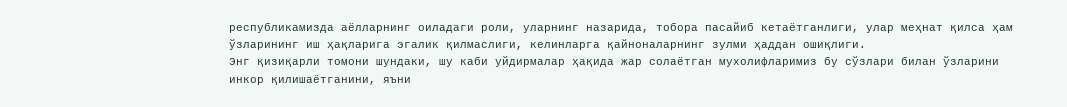республикамизда аёлларнинг оиладаги роли, уларнинг назарида, тобора пасайиб кетаётганлиги, улар меҳнат қилса ҳам ўзларининг иш ҳақларига эгалик қилмаслиги, келинларга қайноналарнинг зулми ҳаддан ошиқлиги.
Энг қизиқарли томони шундаки, шу каби уйдирмалар ҳақида жар солаётган мухолифларимиз бу сўзлари билан ўзларини инкор қилишаётганини, яъни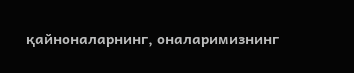қайноналарнинг, оналаримизнинг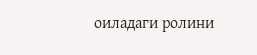оиладаги ролини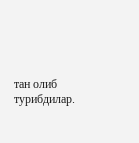тан олиб турибдилар.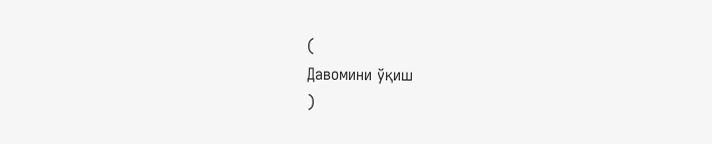(
Давомини ўқиш
)